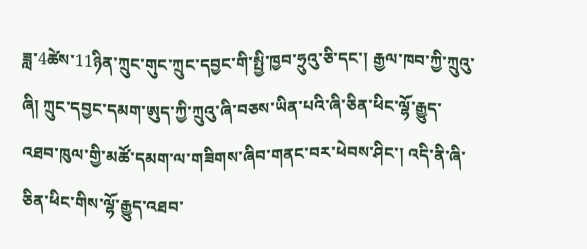ཟླ་4ཚེས་11ཉིན་ཀྲུང་གུང་ཀྲུང་དབྱང་གི་སྤྱི་ཁྱབ་ཧྲུའུ་ཅི་དང་། རྒྱལ་ཁབ་ཀྱི་ཀྲུའུ་ཞི། ཀྲུང་དབྱང་དམག་ཨུད་ཀྱི་ཀྲུའུ་ཞི་བཅས་ཡིན་པའི་ཞི་ཅིན་ཕིང་ལྷོ་རྒྱུད་འཐབ་ཁུལ་གྱི་མཚོ་དམག་ལ་གཟིགས་ཞིབ་གནང་བར་ཕེབས་ཤིང་། འདི་ནི་ཞི་ཅིན་ཕིང་གིས་ལྷོ་རྒྱུད་འཐབ་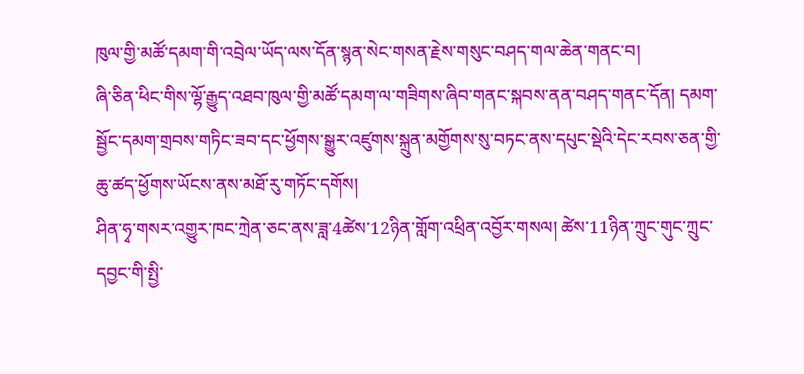ཁུལ་གྱི་མཚོ་དམག་གི་འབྲེལ་ཡོད་ལས་དོན་སྙན་སེང་གསན་རྗེས་གསུང་བཤད་གལ་ཆེན་གནང་བ།
ཞི་ཅིན་ཕིང་གིས་ལྷོ་རྒྱུད་འཐབ་ཁུལ་གྱི་མཚོ་དམག་ལ་གཟིགས་ཞིབ་གནང་སྐབས་ནན་བཤད་གནང་དོན། དམག་སྦྱོང་དམག་གྲབས་གཏིང་ཟབ་དང་ཕྱོགས་སྒྱུར་འཛུགས་སྐྲུན་མགྱོགས་སུ་བཏང་ནས་དཔུང་སྡེའི་དེང་རབས་ཅན་གྱི་ཆུ་ཚད་ཕྱོགས་ཡོངས་ནས་མཐོ་རུ་གཏོང་དགོས།
ཤིན་ཧྭ་གསར་འགྱུར་ཁང་ཀྲེན་ཅང་ནས་ཟླ་4ཚེས་12ཉིན་གློག་འཕྲིན་འབྱོར་གསལ། ཚེས་11ཉིན་ཀྲུང་གུང་ཀྲུང་དབྱང་གི་སྤྱི་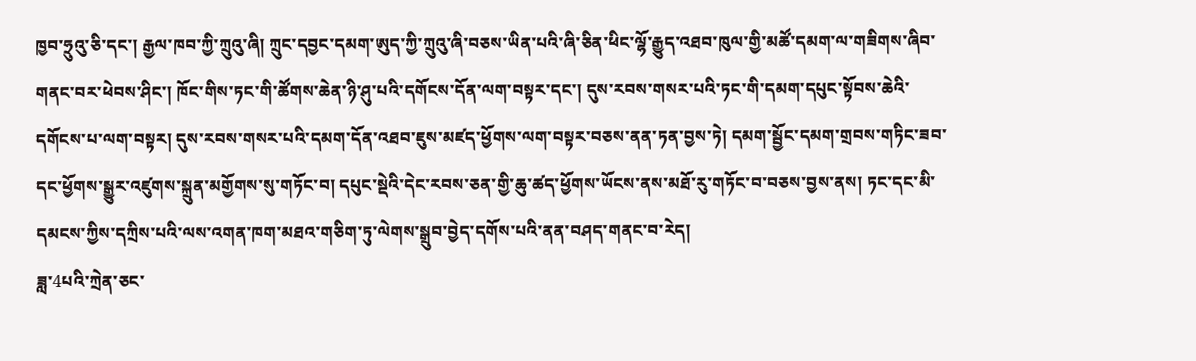ཁྱབ་ཧྲུའུ་ཅི་དང་། རྒྱལ་ཁབ་ཀྱི་ཀྲུའུ་ཞི། ཀྲུང་དབྱང་དམག་ཨུད་ཀྱི་ཀྲུའུ་ཞི་བཅས་ཡིན་པའི་ཞི་ཅིན་ཕིང་ལྷོ་རྒྱུད་འཐབ་ཁུལ་གྱི་མཚོ་དམག་ལ་གཟིགས་ཞིབ་གནང་བར་ཕེབས་ཤིང་། ཁོང་གིས་ཏང་གི་ཚོགས་ཆེན་ཉི་ཤུ་པའི་དགོངས་དོན་ལག་བསྟར་དང་། དུས་རབས་གསར་པའི་ཏང་གི་དམག་དཔུང་སྟོབས་ཆེའི་དགོངས་པ་ལག་བསྟར། དུས་རབས་གསར་པའི་དམག་དོན་འཐབ་ཇུས་མཛད་ཕྱོགས་ལག་བསྟར་བཅས་ནན་ཏན་བྱས་ཏེ། དམག་སྦྱོང་དམག་གྲབས་གཏིང་ཟབ་དང་ཕྱོགས་སྒྱུར་འཛུགས་སྐྲུན་མགྱོགས་སུ་གཏོང་བ། དཔུང་སྡེའི་དེང་རབས་ཅན་གྱི་ཆུ་ཚད་ཕྱོགས་ཡོངས་ནས་མཐོ་རུ་གཏོང་བ་བཅས་བྱས་ནས། ཏང་དང་མི་དམངས་ཀྱིས་དཀྲིས་པའི་ལས་འགན་ཁག་མཐའ་གཅིག་ཏུ་ལེགས་སྒྲུབ་བྱེད་དགོས་པའི་ནན་བཤད་གནང་བ་རེད།
ཟླ་4པའི་ཀྲེན་ཅང་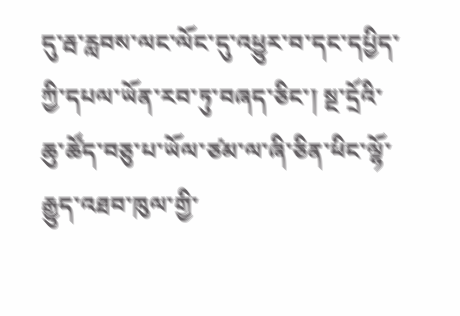དུ་རྦ་རླབས་ལང་ལོང་དུ་འཕྱུར་བ་དང་དཔྱིད་ཀྱི་དཔལ་ཡོན་རབ་ཏུ་བཞད་ཅིང་། སྔ་དྲོའི་ཆུ་ཚོད་བཅུ་པ་ཡོལ་ཙམ་ལ་ཞི་ཅིན་ཕིང་ལྷོ་རྒྱུད་འཐབ་ཁུལ་གྱི་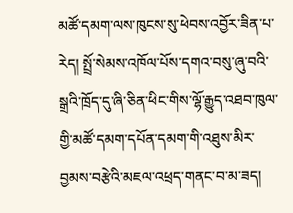མཚོ་དམག་ལས་ཁུངས་སུ་ཕེབས་འབྱོར་ཟིན་པ་རེད། སྤྲོ་སེམས་འཁོལ་པོས་དགའ་བསུ་ཞུ་བའི་སྒྲའི་ཁྲོད་དུ་ཞི་ཅིན་ཕིང་གིས་ལྷོ་རྒྱུད་འཐབ་ཁུལ་གྱི་མཚོ་དམག་དཔོན་དམག་གི་འཐུས་མིར་བྱམས་བརྩེའི་མཇལ་འཕྲད་གནང་བ་མ་ཟད།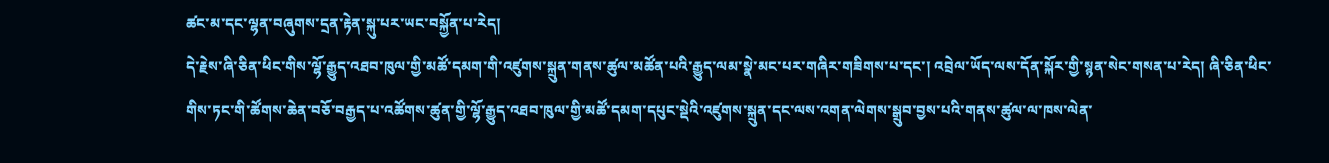ཚང་མ་དང་ལྷན་བཞུགས་དྲན་རྟེན་སྐུ་པར་ཡང་བསྐྱོན་པ་རེད།
དེ་རྗེས་ཞི་ཅིན་ཕིང་གིས་ལྷོ་རྒྱུད་འཐབ་ཁུལ་གྱི་མཚོ་དམག་གི་འཛུགས་སྐྲུན་གནས་ཚུལ་མཚོན་པའི་རྒྱུད་ལམ་སྣེ་མང་པར་གཞིར་གཟིགས་པ་དང་། འབྲེལ་ཡོད་ལས་དོན་སྐོར་གྱི་སྙན་སེང་གསན་པ་རེད། ཞི་ཅིན་ཕིང་གིས་ཏང་གི་ཚོགས་ཆེན་བཅོ་བརྒྱད་པ་འཚོགས་ཚུན་གྱི་ལྷོ་རྒྱུད་འཐབ་ཁུལ་གྱི་མཚོ་དམག་དཔུང་སྡེའི་འཛུགས་སྐྲུན་དང་ལས་འགན་ལེགས་སྒྲུབ་བྱས་པའི་གནས་ཚུལ་ལ་ཁས་ལེན་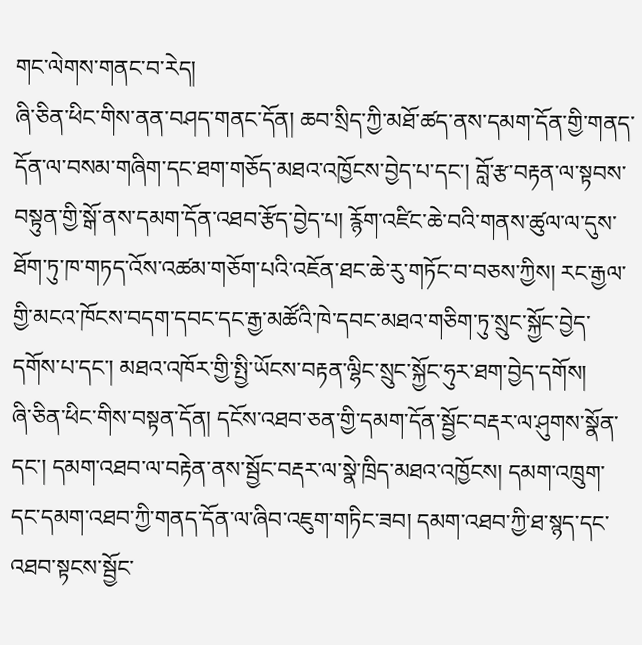གང་ལེགས་གནང་བ་རེད།
ཞི་ཅིན་ཕིང་གིས་ནན་བཤད་གནང་དོན། ཆབ་སྲིད་ཀྱི་མཐོ་ཚད་ནས་དམག་དོན་གྱི་གནད་དོན་ལ་བསམ་གཞིག་དང་ཐག་གཅོད་མཐའ་འཁྱོངས་བྱེད་པ་དང་། བློ་རྩ་བརྟན་ལ་སྟབས་བསྟུན་གྱི་སྒོ་ནས་དམག་དོན་འཐབ་རྩོད་བྱེད་པ། རྙོག་འཛིང་ཆེ་བའི་གནས་ཚུལ་ལ་དུས་ཐོག་ཏུ་ཁ་གཏད་འོས་འཚམ་གཅོག་པའི་འཇོན་ཐང་ཆེ་རུ་གཏོང་བ་བཅས་ཀྱིས། རང་རྒྱལ་གྱི་མངའ་ཁོངས་བདག་དབང་དང་རྒྱ་མཚོའི་ཁེ་དབང་མཐའ་གཅིག་ཏུ་སྲུང་སྐྱོང་བྱེད་དགོས་པ་དང་། མཐའ་འཁོར་གྱི་སྤྱི་ཡོངས་བརྟན་ལྷིང་སྲུང་སྐྱོང་ཧུར་ཐག་བྱེད་དགོས།
ཞི་ཅིན་ཕིང་གིས་བསྟན་དོན། དངོས་འཐབ་ཅན་གྱི་དམག་དོན་སྦྱོང་བརྡར་ལ་ཤུགས་སྣོན་དང་། དམག་འཐབ་ལ་བརྟེན་ནས་སྦྱོང་བརྡར་ལ་སྣེ་ཁྲིད་མཐའ་འཁྱོངས། དམག་འཁྲུག་དང་དམག་འཐབ་ཀྱི་གནད་དོན་ལ་ཞིབ་འཇུག་གཏིང་ཟབ། དམག་འཐབ་ཀྱི་ཐ་སྙད་དང་འཐབ་སྟངས་སྦྱོང་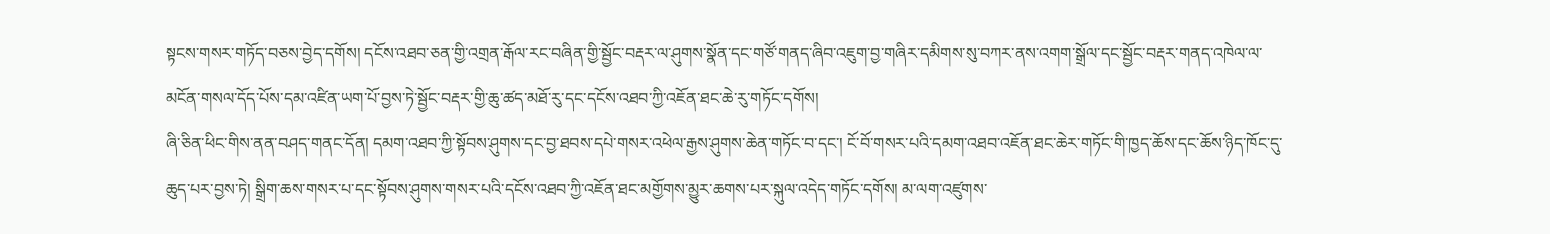སྟངས་གསར་གཏོད་བཅས་བྱེད་དགོས། དངོས་འཐབ་ཅན་གྱི་འགྲན་རྒོལ་རང་བཞིན་གྱི་སྦྱོང་བརྡར་ལ་ཤུགས་སྣོན་དང་གཙོ་གནད་ཞིབ་འཇུག་བྱ་གཞིར་དམིགས་སུ་བཀར་ནས་འགག་སྒྲོལ་དང་སྦྱོང་བརྡར་གནད་འཁེལ་ལ་མངོན་གསལ་དོད་པོས་དམ་འཛིན་ཡག་པོ་བྱས་ཏེ་སྦྱོང་བརྡར་གྱི་ཆུ་ཚད་མཐོ་རུ་དང་དངོས་འཐབ་ཀྱི་འཇོན་ཐང་ཆེ་རུ་གཏོང་དགོས།
ཞི་ཅིན་ཕིང་གིས་ནན་བཤད་གནང་དོན། དམག་འཐབ་ཀྱི་སྟོབས་ཤུགས་དང་བྱ་ཐབས་དཔེ་གསར་འཕེལ་རྒྱས་ཤུགས་ཆེན་གཏོང་བ་དང་། ངོ་བོ་གསར་པའི་དམག་འཐབ་འཇོན་ཐང་ཆེར་གཏོང་གི་ཁྱད་ཆོས་དང་ཆོས་ཉིད་ཁོང་དུ་ཆུད་པར་བྱས་ཏེ། སྒྲིག་ཆས་གསར་པ་དང་སྟོབས་ཤུགས་གསར་པའི་དངོས་འཐབ་ཀྱི་འཇོན་ཐང་མགྱོགས་མྱུར་ཆགས་པར་སྐུལ་འདེད་གཏོང་དགོས། མ་ལག་འཛུགས་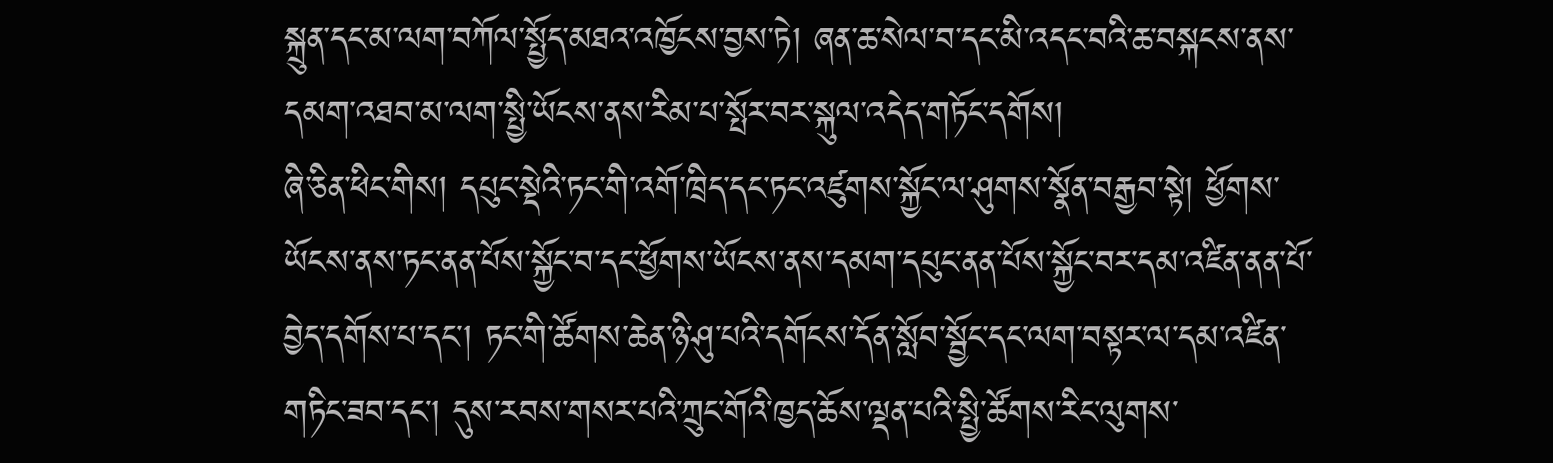སྐྲུན་དང་མ་ལག་བཀོལ་སྤྱོད་མཐའ་འཁྱོངས་བྱས་ཏེ། ཞན་ཆ་སེལ་བ་དང་མི་འདང་བའི་ཆ་བསྐངས་ནས་དམག་འཐབ་མ་ལག་སྤྱི་ཡོངས་ནས་རིམ་པ་སྤོར་བར་སྐུལ་འདེད་གཏོང་དགོས།
ཞི་ཅིན་ཕིང་གིས། དཔུང་སྡེའི་ཏང་གི་འགོ་ཁྲིད་དང་ཏང་འཛུགས་སྐྱོང་ལ་ཤུགས་སྣོན་བརྒྱབ་སྟེ། ཕྱོགས་ཡོངས་ནས་ཏང་ནན་པོས་སྐྱོང་བ་དང་ཕྱོགས་ཡོངས་ནས་དམག་དཔུང་ནན་པོས་སྐྱོང་བར་དམ་འཛིན་ནན་པོ་བྱེད་དགོས་པ་དང་། ཏང་གི་ཚོགས་ཆེན་ཉི་ཤུ་པའི་དགོངས་དོན་སློབ་སྦྱོང་དང་ལག་བསྟར་ལ་དམ་འཛིན་གཏིང་ཟབ་དང་། དུས་རབས་གསར་པའི་ཀྲུང་གོའི་ཁྱད་ཆོས་ལྡན་པའི་སྤྱི་ཚོགས་རིང་ལུགས་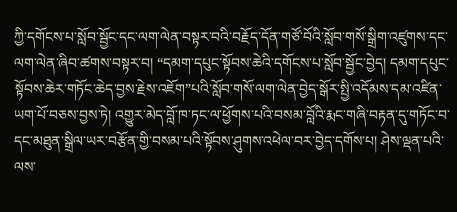ཀྱི་དགོངས་པ་སློབ་སྦྱོང་དང་ལག་ལེན་བསྟར་བའི་བརྗོད་དོན་གཙོ་བོའི་སློབ་གསོ་སྒྲིག་འཛུགས་དང་ལག་ལེན་ཞིབ་ཚགས་བསྟར་བ། “དམག་དཔུང་སྟོབས་ཆེའི་དགོངས་པ་སློབ་སྦྱོང་བྱེད། དམག་དཔུང་སྟོབས་ཆེར་གཏོང་ཆེད་བྱས་རྗེས་འཇོག”པའི་སློབ་གསོ་ལག་ལེན་བྱེད་སྒོར་སྤྱི་འདོམས་དམ་འཛིན་ཡག་པོ་བཅས་བྱས་ཏེ། འགྱུར་མེད་བློ་ཁ་ཏང་ལ་ཕྱོགས་པའི་བསམ་བློའི་རྨང་གཞི་བརྟན་དུ་གཏོང་བ་དང་མཐུན་སྒྲིལ་ཡར་བརྩོན་གྱི་བསམ་པའི་སྟོབས་ཤུགས་འཕེལ་བར་བྱེད་དགོས་པ། ཤེས་ལྡན་པའི་ལས་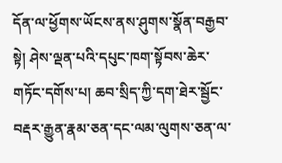དོན་ལ་ཕྱོགས་ཡོངས་ནས་ཤུགས་སྣོན་བརྒྱབ་སྟེ། ཤེས་ལྡན་པའི་དཔུང་ཁག་སྟོབས་ཆེར་གཏོང་དགོས་པ། ཆབ་སྲིད་ཀྱི་དག་ཐེར་སྦྱོང་བརྡར་རྒྱུན་རྣམ་ཅན་དང་ལམ་ལུགས་ཅན་ལ་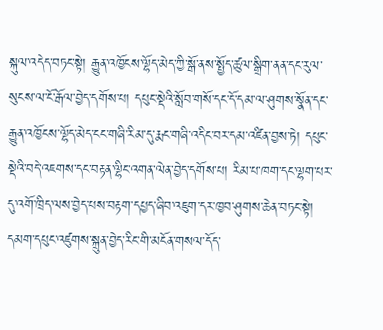སྐུལ་འདེད་བཏང་སྟེ། རྒྱུན་འཁྱོངས་ལྷོད་མེད་ཀྱི་སྒོ་ནས་སྤྱོད་ཚུལ་སྒྲིག་ནན་དང་རུལ་སུངས་ལ་ངོ་རྒོལ་བྱེད་དགོས་པ། དཔུང་སྡེའི་སློབ་གསོ་དང་དོ་དམ་ལ་ཤུགས་སྣོན་དང་རྒྱུན་འཁྱོངས་ལྷོད་མེད་ངང་གཞི་རིམ་དུ་རྨང་གཞི་འདིང་བར་དམ་འཛིན་བྱས་ཏེ། དཔུང་སྡེའི་བདེ་འཇགས་དང་བརྟན་ལྷིང་འགན་ལེན་བྱེད་དགོས་པ། རིམ་པ་ཁག་དང་ལྷག་པར་དུ་འགོ་ཁྲིད་ལས་བྱེད་པས་བརྟག་དཔྱད་ཞིབ་འཇུག་དར་ཁྱབ་ཤུགས་ཆེན་བཏང་སྟེ། དམག་དཔུང་འཛུགས་སྐྲུན་བྱེད་རིང་གི་མངོན་གསལ་དོད་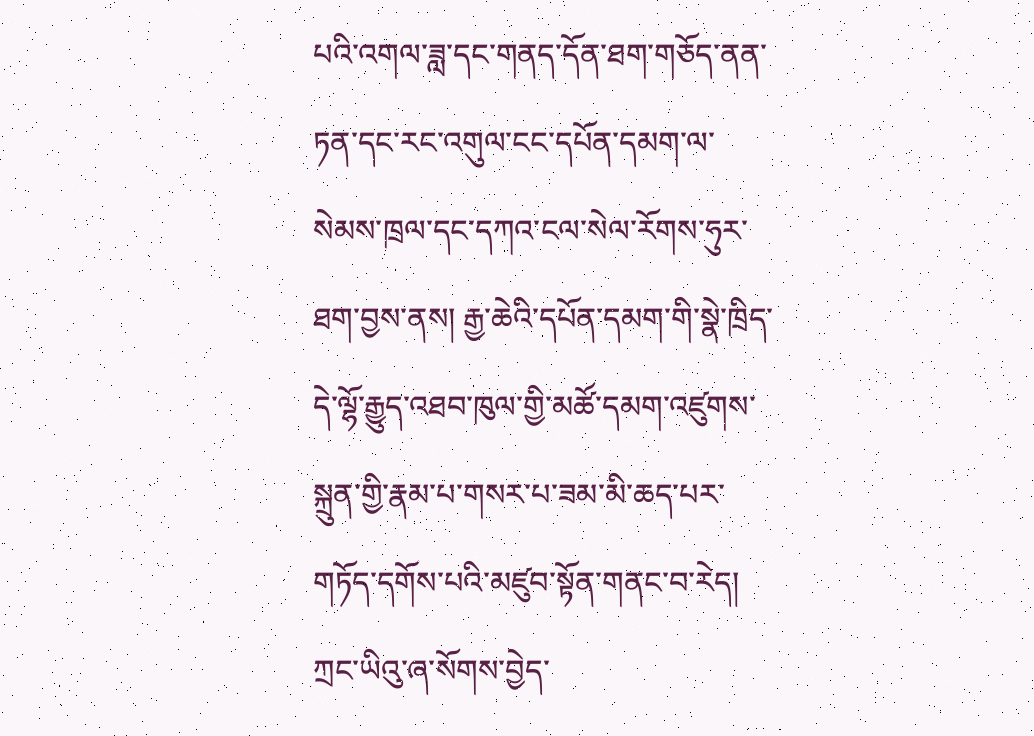པའི་འགལ་ཟླ་དང་གནད་དོན་ཐག་གཅོད་ནན་ཏན་དང་རང་འགུལ་ངང་དཔོན་དམག་ལ་སེམས་ཁྲལ་དང་དཀའ་ངལ་སེལ་རོགས་ཧུར་ཐག་བྱས་ནས། རྒྱ་ཆེའི་དཔོན་དམག་གི་སྣེ་ཁྲིད་དེ་ལྷོ་རྒྱུད་འཐབ་ཁུལ་གྱི་མཚོ་དམག་འཛུགས་སྐྲུན་གྱི་རྣམ་པ་གསར་པ་ཟམ་མི་ཆད་པར་གཏོད་དགོས་པའི་མཛུབ་སྟོན་གནང་བ་རེད།
ཀྲང་ཡིའུ་ཞ་སོགས་བྱེད་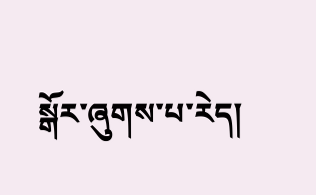སྒོར་ཞུགས་པ་རེད།